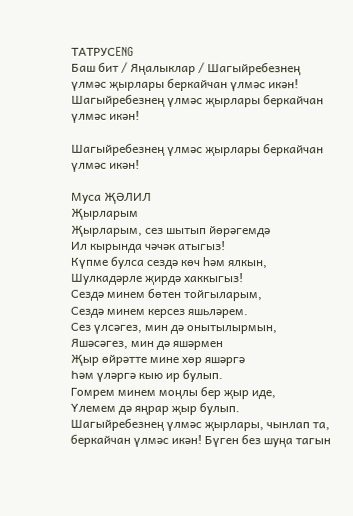ТАТРУСENG
Баш бит / Яңалыклар / Шагыйребезнең үлмәс җырлары беркайчан үлмәс икән!
Шагыйребезнең үлмәс җырлары беркайчан үлмәс икән!

Шагыйребезнең үлмәс җырлары беркайчан үлмәс икән!

Муса ҖӘЛИЛ
Җырларым
Җырларым, сез шытып йөрәгемдә
Ил кырында чәчәк атыгыз!
Күпме булса сездә көч һәм ялкын,
Шулкадәрле җирдә хаккыгыз!
Сездә минем бөтен тойгыларым,
Сездә минем керсез яшьләрем.
Сез үлсәгез, мин дә онытылырмын,
Яшәсәгез, мин дә яшәрмен
Җыр өйрәтте мине хөр яшәргә
Һәм үләргә кыю ир булып.
Гомрем минем моңлы бер җыр иде,
Үлемем дә яңрар җыр булып.
Шагыйребезнең үлмәс җырлары, чынлап та, беркайчан үлмәс икән! Бүген без шуңа тагын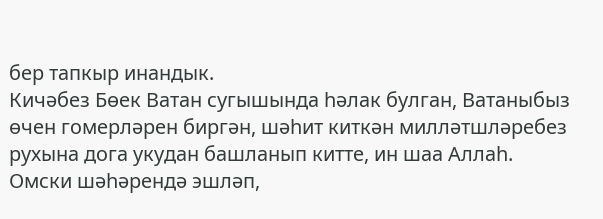бер тапкыр инандык.
Кичәбез Бөек Ватан сугышында һәлак булган, Ватаныбыз өчен гомерләрен биргән, шәһит киткән милләтшләребез рухына дога укудан башланып китте, ин шаа Аллаһ.
Омски шәһәрендә эшләп,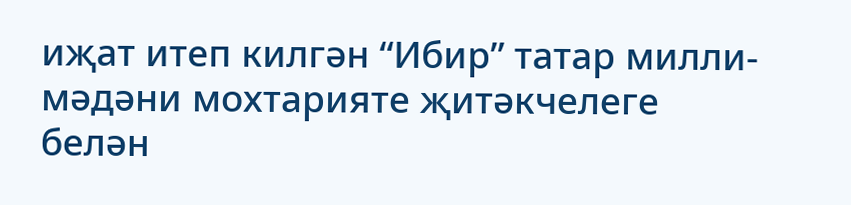иҗат итеп килгән “Ибир” татар милли-мәдәни мохтарияте җитәкчелеге белән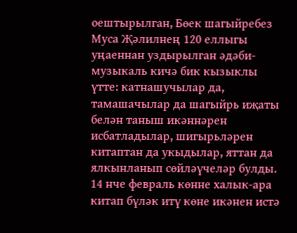оештырылган, Бөек шагыйребез Муса Җәлилнең 120 еллыгы уңаеннан уздырылган әдәби-музыкаль кичә бик кызыклы үтте: катнашучылар да, тамашачылар да шагыйрь иҗаты белән таныш икәннәрен исбатладылар, шигырьләрен китаптан да укыдылар, яттан да ялкынланып сөйләүчеләр булды.
14 нче февраль көнне халык-ара китап бүләк итү көне икәнен истә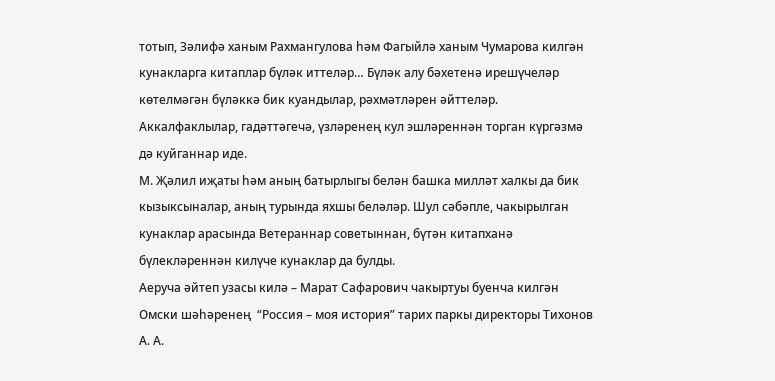тотып, Зәлифә ханым Рахмангулова һәм Фагыйлә ханым Чумарова килгән кунакларга китаплар бүләк иттеләр… Бүләк алу бәхетенә ирешүчеләр көтелмәгән бүләккә бик куандылар, рәхмәтләрен әйттеләр. Аккалфаклылар, гадәттәгечә, үзләренең кул эшләреннән торган күргәзмә дә куйганнар иде.
М. Җәлил иҗаты һәм аның батырлыгы белән башка милләт халкы да бик кызыксыналар, аның турында яхшы беләләр. Шул сәбәпле, чакырылган кунаклар арасында Ветераннар советыннан, бүтән китапханә бүлекләреннән килүче кунаклар да булды.
Аеруча әйтеп узасы килә – Марат Сафарович чакыртуы буенча килгән Омски шәһәренең  “Россия – моя история” тарих паркы директоры Тихонов А. А.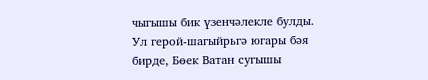чыгышы бик үзенчәлекле булды. Ул герой-шагыйрьгә югары бәя бирде, Бөек Ватан сугышы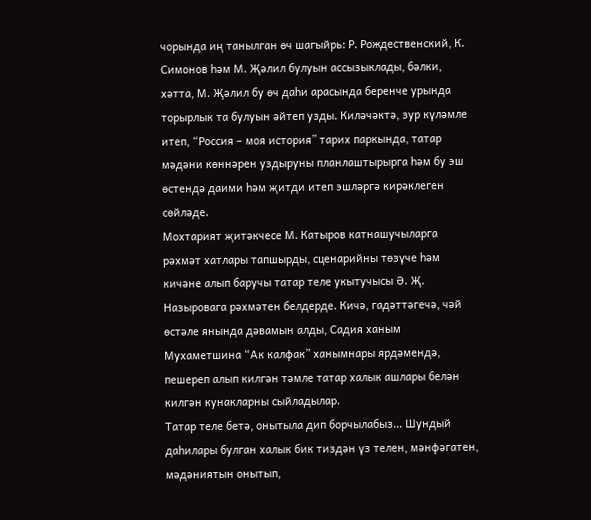чорында иң танылган өч шагыйрь: Р. Рождественский, К. Симонов һәм М. Җәлил булуын ассызыклады, бәлки, хәтта, М. Җәлил бу өч даһи арасында беренче урында торырлык та булуын әйтеп узды. Киләчәктә, зур күләмле итеп, “Россия – моя история” тарих паркында, татар мәдәни көннәрен уздыруны планлаштырырга һәм бу эш өстендә даими һәм җитди итеп эшләргә кирәклеген сөйләде.
Мохтарият җитәкчесе М. Катыров катнашучыларга рәхмәт хатлары тапшырды, сценарийны төзүче һәм кичәне алып баручы татар теле укытучысы Ә. Җ. Назыровага рәхмәтен белдерде. Кичә, гадәттәгечә, чәй өстәле янында дәвамын алды, Садия ханым Мухаметшина “Ак калфак” ханымнары ярдәмендә, пешереп алып килгән тәмле татар халык ашлары белән килгән кунакларны сыйладылар.
Татар теле бетә, онытыла дип борчылабыз… Шундый даһилары булган халык бик тиздән үз телен, мәнфәгатен, мәдәниятын онытып,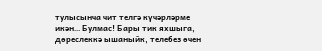тулысынча чит телгә күчәрләрме икән… Булмас! Бары тик яхшыга, дөреслеккә ышаныйк, телебез өчен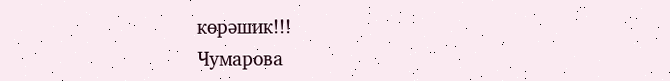көрәшик!!!
Чумарова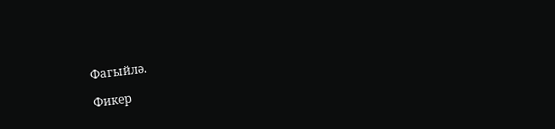Фагыйлә.

Фикер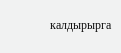калдырырга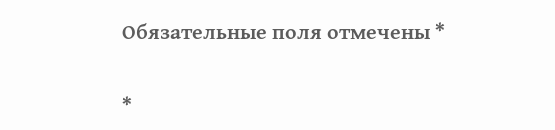Обязательные поля отмечены *

*